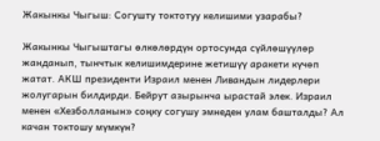Жакынкы Чыгыш: Согушту токтотуу келишими узарабы?

Жакынкы Чыгыштагы өлкөлөрдүн ортосунда сүйлөшүүлөр жанданып, тынчтык келишимдерине жетишүү аракети күчөп жатат. АКШ президенти Израил менен Ливандын лидерлери жолугарын билдирди. Бейрут азырынча ырастай элек. Израил менен «Хезболланын» соңку согушу эмнеден улам башталды? Ал качан токтошу мүмкүн?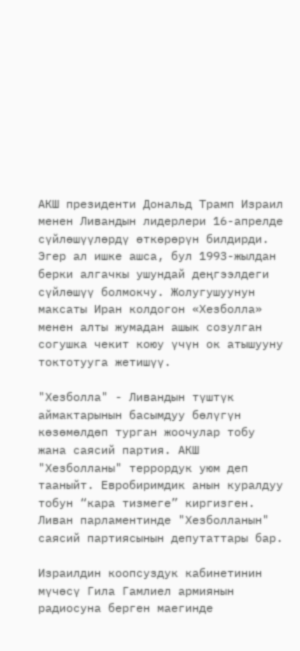АКШ президенти Дональд Трамп Израил менен Ливандын лидерлери 16-апрелде сүйлөшүүлөрдү өткөрөрүн билдирди. Эгер ал ишке ашса, бул 1993-жылдан берки алгачкы ушундай деңгээлдеги сүйлөшүү болмокчу. Жолугушуунун максаты Иран колдогон «Хезболла» менен алты жумадан ашык созулган согушка чекит коюу үчүн ок атышууну токтотууга жетишүү.

"Хезболла" - Ливандын түштүк аймактарынын басымдуу бөлүгүн көзөмөлдөп турган жоочулар тобу жана саясий партия. АКШ "Хезболланы" террордук уюм деп тааныйт. Евробиримдик анын куралдуу тобун “кара тизмеге” киргизген. Ливан парламентинде "Хезболланын" саясий партиясынын депутаттары бар.

Израилдин коопсуздук кабинетинин мүчөсү Гила Гамлиел армиянын радиосуна берген маегинде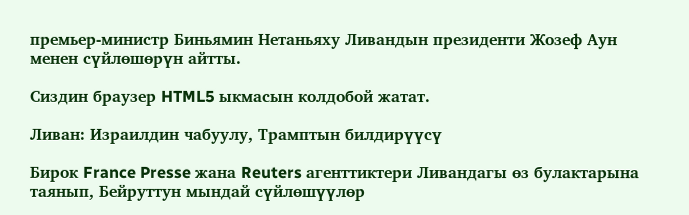премьер-министр Биньямин Нетаньяху Ливандын президенти Жозеф Аун менен сүйлөшөрүн айтты.

Сиздин браузер HTML5 ыкмасын колдобой жатат.

Ливан: Израилдин чабуулу, Трамптын билдирүүсү

Бирок France Presse жана Reuters агенттиктери Ливандагы өз булактарына таянып, Бейруттун мындай сүйлөшүүлөр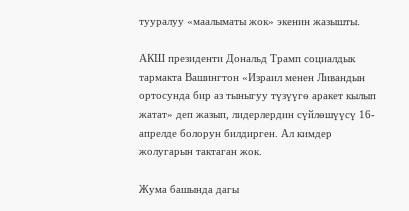тууралуу «маалыматы жок» экенин жазышты.

АКШ президенти Дональд Трамп социалдык тармакта Вашингтон «Израил менен Ливандын ортосунда бир аз тыныгуу түзүүгө аракет кылып жатат» деп жазып, лидерлердин сүйлөшүүсү 16-апрелде болорун билдирген. Ал кимдер жолугарын тактаган жок.

Жума башында дагы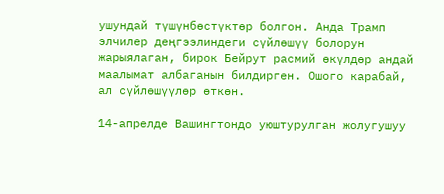ушундай түшүнбөстүктөр болгон. Анда Трамп элчилер деңгээлиндеги сүйлөшүү болорун жарыялаган, бирок Бейрут расмий өкүлдөр андай маалымат албаганын билдирген. Ошого карабай, ал сүйлөшүүлөр өткөн.

14-апрелде Вашингтондо уюштурулган жолугушуу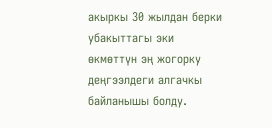акыркы 30 жылдан берки убакыттагы эки өкмөттүн эң жогорку деңгээлдеги алгачкы байланышы болду.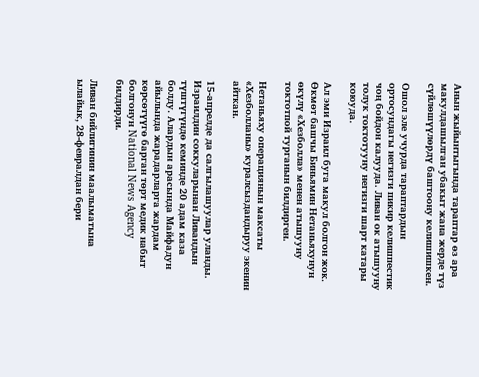Анын жыйынтыгында тараптар өз ара макулдашылган убакыт жана жерде түз сүйлөшүүлөрдү баштоону келишишкен.

Ошол эле учурда тараптардын ортосундагы негизги пикир келишпестик чоң бойдон калууда. Ливан ок атышууну толук токтотууну негизги шарт катары коюуда.

Ал эми Израил буга макул болгон жок. Өкмөт башчы Биньямин Нетаньяхунун өкүлү «Хезболла» менен атышууну токтотпой турганын билдирген.

Нетаньяху операциянын максаты «Хезболланы» куралсыздандыруу экенин айткан.

15-апрелде да салгылашуулар уланды. Израилдин соккуларынан Ливандын түштүгүндө кеминде 20 адам каза болду. Алардын арасында Майфадун айылында жарадарларга жардам көрсөтүүгө барган төрт медик набыт болгонун National News Agency билдирди.

Ливан бийлигинин маалыматына ылайык, 28-февралдан бери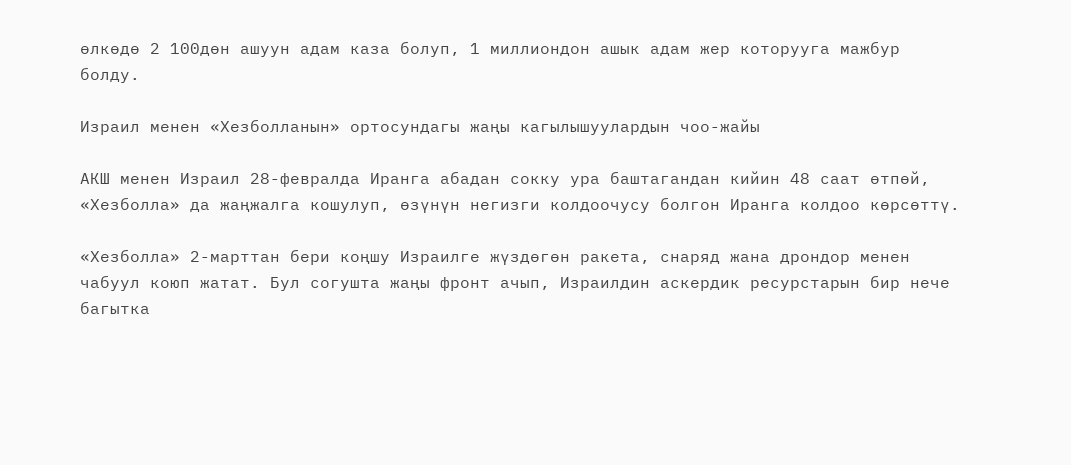өлкөдө 2 100дөн ашуун адам каза болуп, 1 миллиондон ашык адам жер которууга мажбур болду.

Израил менен «Хезболланын» ортосундагы жаңы кагылышуулардын чоо-жайы

АКШ менен Израил 28-февралда Иранга абадан сокку ура баштагандан кийин 48 саат өтпөй, «Хезболла» да жаңжалга кошулуп, өзүнүн негизги колдоочусу болгон Иранга колдоо көрсөттү.

«Хезболла» 2-марттан бери коңшу Израилге жүздөгөн ракета, снаряд жана дрондор менен чабуул коюп жатат. Бул согушта жаңы фронт ачып, Израилдин аскердик ресурстарын бир нече багытка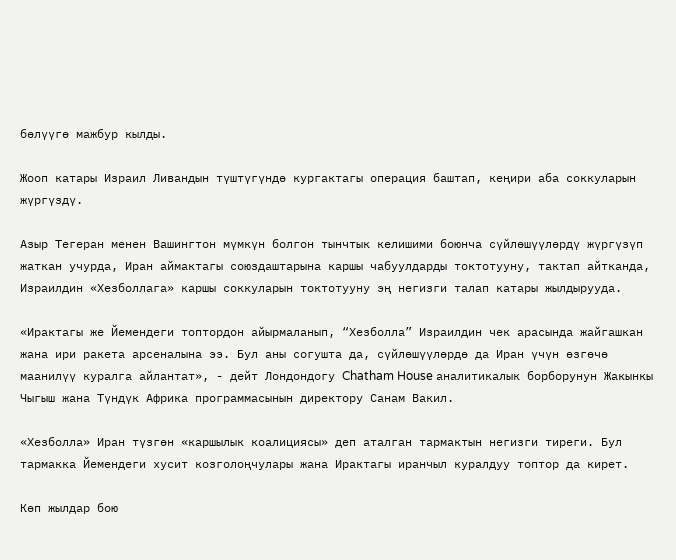бөлүүгө мажбур кылды.

Жооп катары Израил Ливандын түштүгүндө кургактагы операция баштап, кеңири аба соккуларын жүргүздү.

Азыр Тегеран менен Вашингтон мүмкүн болгон тынчтык келишими боюнча сүйлөшүүлөрдү жүргүзүп жаткан учурда, Иран аймактагы союздаштарына каршы чабуулдарды токтотууну, тактап айтканда, Израилдин «Хезболлага» каршы соккуларын токтотууну эң негизги талап катары жылдырууда.

«Ирактагы же Йемендеги топтордон айырмаланып, “Хезболла” Израилдин чек арасында жайгашкан жана ири ракета арсеналына ээ. Бул аны согушта да, сүйлөшүүлөрдө да Иран үчүн өзгөчө маанилүү куралга айлантат», - дейт Лондондогу Chatham House аналитикалык борборунун Жакынкы Чыгыш жана Түндүк Африка программасынын директору Санам Вакил.

«Хезболла» Иран түзгөн «каршылык коалициясы» деп аталган тармактын негизги тиреги. Бул тармакка Йемендеги хусит козголоңчулары жана Ирактагы иранчыл куралдуу топтор да кирет.

Көп жылдар бою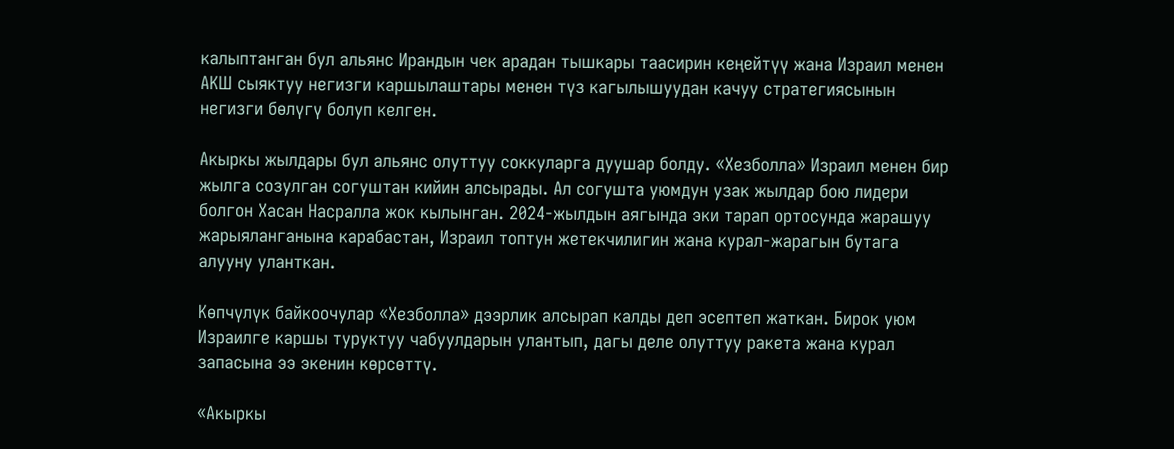калыптанган бул альянс Ирандын чек арадан тышкары таасирин кеңейтүү жана Израил менен АКШ сыяктуу негизги каршылаштары менен түз кагылышуудан качуу стратегиясынын негизги бөлүгү болуп келген.

Акыркы жылдары бул альянс олуттуу соккуларга дуушар болду. «Хезболла» Израил менен бир жылга созулган согуштан кийин алсырады. Ал согушта уюмдун узак жылдар бою лидери болгон Хасан Насралла жок кылынган. 2024-жылдын аягында эки тарап ортосунда жарашуу жарыяланганына карабастан, Израил топтун жетекчилигин жана курал-жарагын бутага алууну уланткан.

Көпчүлүк байкоочулар «Хезболла» дээрлик алсырап калды деп эсептеп жаткан. Бирок уюм Израилге каршы туруктуу чабуулдарын улантып, дагы деле олуттуу ракета жана курал запасына ээ экенин көрсөттү.

«Акыркы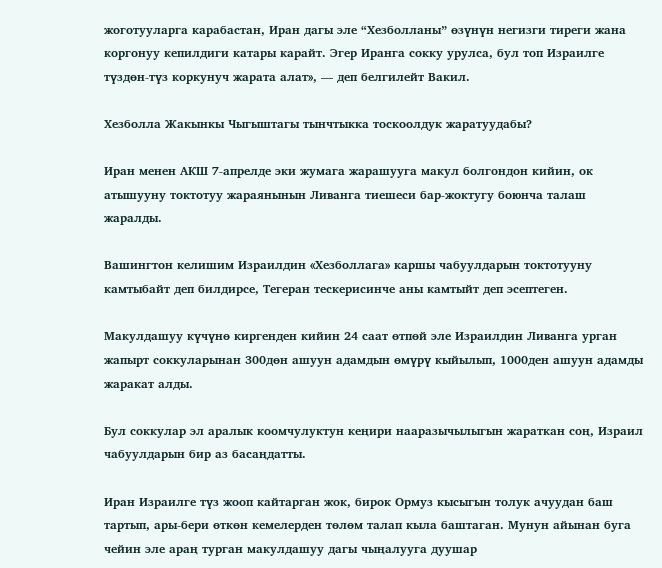жоготууларга карабастан, Иран дагы эле “Хезболланы” өзүнүн негизги тиреги жана коргонуу кепилдиги катары карайт. Эгер Иранга сокку урулса, бул топ Израилге түздөн-түз коркунуч жарата алат», — деп белгилейт Вакил.

Хезболла Жакынкы Чыгыштагы тынчтыкка тоскоолдук жаратуудабы?

Иран менен АКШ 7-апрелде эки жумага жарашууга макул болгондон кийин, ок атышууну токтотуу жараянынын Ливанга тиешеси бар-жоктугу боюнча талаш жаралды.

Вашингтон келишим Израилдин «Хезболлага» каршы чабуулдарын токтотууну камтыбайт деп билдирсе, Тегеран тескерисинче аны камтыйт деп эсептеген.

Макулдашуу күчүнө киргенден кийин 24 саат өтпөй эле Израилдин Ливанга урган жапырт соккуларынан 300дөн ашуун адамдын өмүрү кыйылып, 1000ден ашуун адамды жаракат алды.

Бул соккулар эл аралык коомчулуктун кеңири нааразычылыгын жараткан соң, Израил чабуулдарын бир аз басаңдатты.

Иран Израилге түз жооп кайтарган жок, бирок Ормуз кысыгын толук ачуудан баш тартып, ары-бери өткөн кемелерден төлөм талап кыла баштаган. Мунун айынан буга чейин эле араң турган макулдашуу дагы чыңалууга дуушар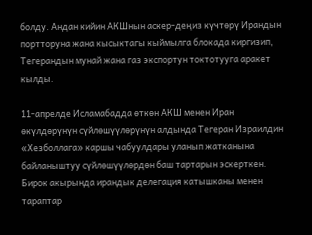болду. Андан кийин АКШнын аскер-деңиз күчтөрү Ирандын портторуна жана кысыктагы кыймылга блокада киргизип, Тегерандын мунай жана газ экспортун токтотууга аракет кылды.

11-апрелде Исламабадда өткөн АКШ менен Иран өкүлдөрүнүн сүйлөшүүлөрүнүн алдында Тегеран Израилдин «Хезболлага» каршы чабуулдары уланып жатканына байланыштуу сүйлөшүүлөрдөн баш тартарын эскерткен. Бирок акырында ирандык делегация катышканы менен тараптар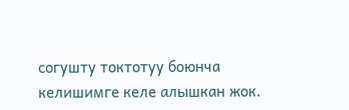согушту токтотуу боюнча келишимге келе алышкан жок.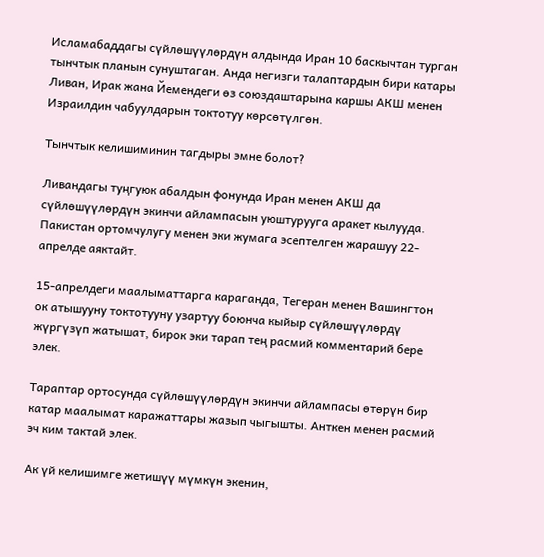Исламабаддагы сүйлөшүүлөрдүн алдында Иран 10 баскычтан турган тынчтык планын сунуштаган. Анда негизги талаптардын бири катары Ливан, Ирак жана Йемендеги өз союздаштарына каршы АКШ менен Израилдин чабуулдарын токтотуу көрсөтүлгөн.

Тынчтык келишиминин тагдыры эмне болот?

Ливандагы туңгуюк абалдын фонунда Иран менен АКШ да сүйлөшүүлөрдүн экинчи айлампасын уюштурууга аракет кылууда. Пакистан ортомчулугу менен эки жумага эсептелген жарашуу 22-апрелде аяктайт.

15-апрелдеги маалыматтарга караганда, Тегеран менен Вашингтон ок атышууну токтотууну узартуу боюнча кыйыр сүйлөшүүлөрдү жүргүзүп жатышат, бирок эки тарап тең расмий комментарий бере элек.

Тараптар ортосунда сүйлөшүүлөрдүн экинчи айлампасы өтөрүн бир катар маалымат каражаттары жазып чыгышты. Анткен менен расмий эч ким тактай элек.

Ак үй келишимге жетишүү мүмкүн экенин,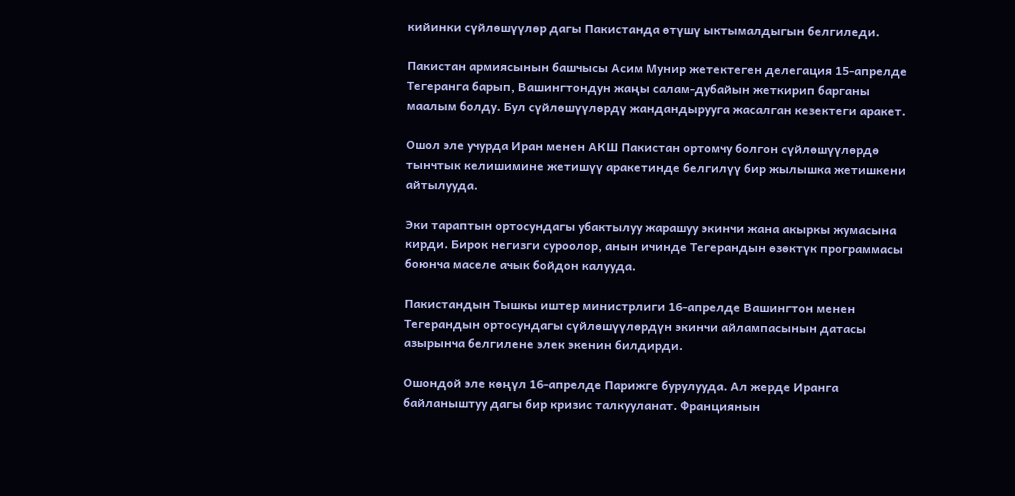кийинки сүйлөшүүлөр дагы Пакистанда өтүшү ыктымалдыгын белгиледи.

Пакистан армиясынын башчысы Асим Мунир жетектеген делегация 15-апрелде Тегеранга барып, Вашингтондун жаңы салам-дубайын жеткирип барганы маалым болду. Бул сүйлөшүүлөрдү жандандырууга жасалган кезектеги аракет.

Ошол эле учурда Иран менен АКШ Пакистан ортомчу болгон сүйлөшүүлөрдө тынчтык келишимине жетишүү аракетинде белгилүү бир жылышка жетишкени айтылууда.

Эки тараптын ортосундагы убактылуу жарашуу экинчи жана акыркы жумасына кирди. Бирок негизги суроолор, анын ичинде Тегерандын өзөктүк программасы боюнча маселе ачык бойдон калууда.

Пакистандын Тышкы иштер министрлиги 16-апрелде Вашингтон менен Тегерандын ортосундагы сүйлөшүүлөрдүн экинчи айлампасынын датасы азырынча белгилене элек экенин билдирди.

Ошондой эле көңүл 16-апрелде Парижге бурулууда. Ал жерде Иранга байланыштуу дагы бир кризис талкууланат. Франциянын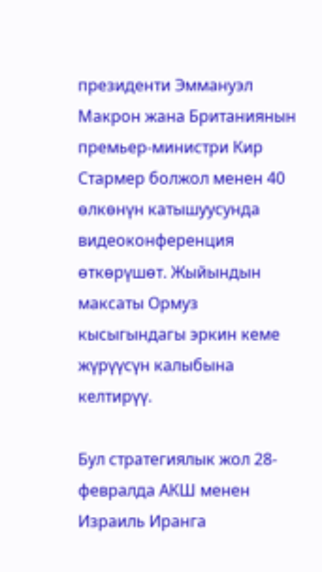президенти Эммануэл Макрон жана Британиянын премьер-министри Кир Стармер болжол менен 40 өлкөнүн катышуусунда видеоконференция өткөрүшөт. Жыйындын максаты Ормуз кысыгындагы эркин кеме жүрүүсүн калыбына келтирүү.

Бул стратегиялык жол 28-февралда АКШ менен Израиль Иранга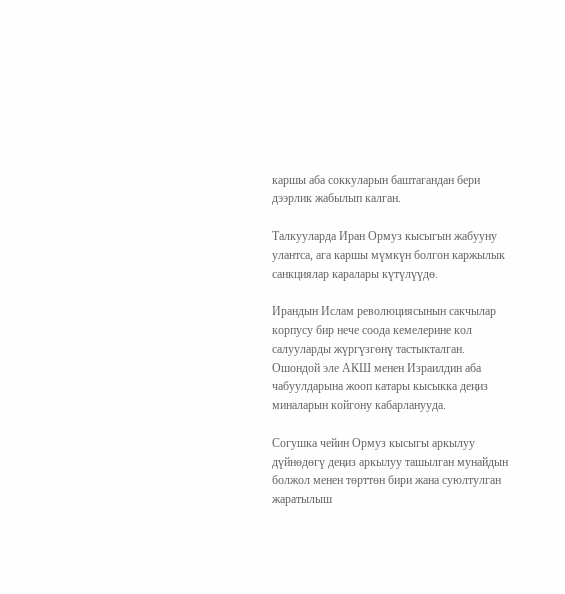каршы аба соккуларын баштагандан бери дээрлик жабылып калган.

Талкууларда Иран Ормуз кысыгын жабууну улантса, ага каршы мүмкүн болгон каржылык санкциялар каралары күтүлүүдө.

Ирандын Ислам революциясынын сакчылар корпусу бир нече соода кемелерине кол салууларды жүргүзгөнү тастыкталган. Ошондой эле АКШ менен Израилдин аба чабуулдарына жооп катары кысыкка деңиз миналарын койгону кабарланууда.

Согушка чейин Ормуз кысыгы аркылуу дүйнөдөгү деңиз аркылуу ташылган мунайдын болжол менен төрттөн бири жана суюлтулган жаратылыш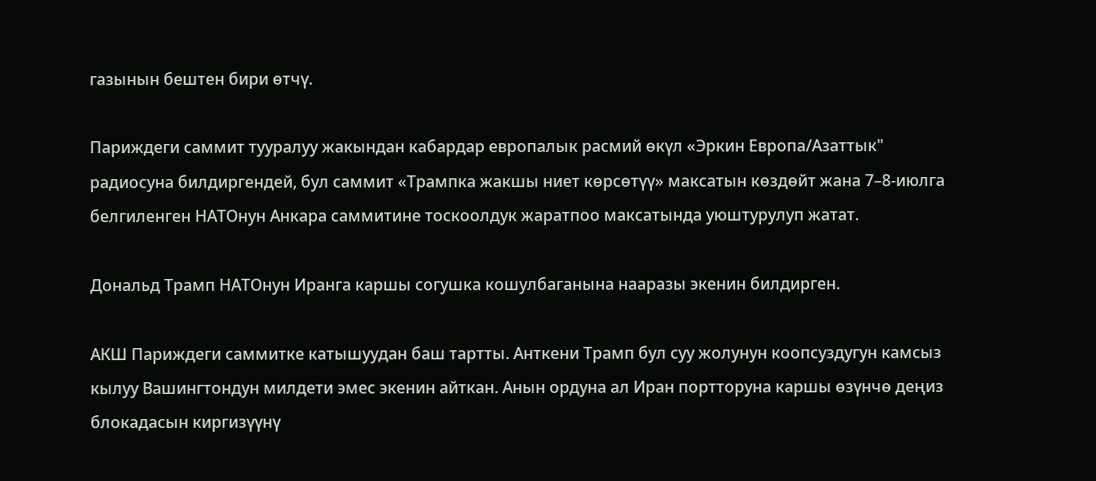газынын бештен бири өтчү.

Париждеги саммит тууралуу жакындан кабардар европалык расмий өкүл «Эркин Европа/Азаттык" радиосуна билдиргендей, бул саммит «Трампка жакшы ниет көрсөтүү» максатын көздөйт жана 7–8-июлга белгиленген НАТОнун Анкара саммитине тоскоолдук жаратпоо максатында уюштурулуп жатат.

Дональд Трамп НАТОнун Иранга каршы согушка кошулбаганына нааразы экенин билдирген.

АКШ Париждеги саммитке катышуудан баш тартты. Анткени Трамп бул суу жолунун коопсуздугун камсыз кылуу Вашингтондун милдети эмес экенин айткан. Анын ордуна ал Иран портторуна каршы өзүнчө деңиз блокадасын киргизүүнү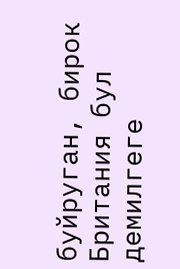буйруган, бирок Британия бул демилгеге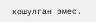кошулган эмес.